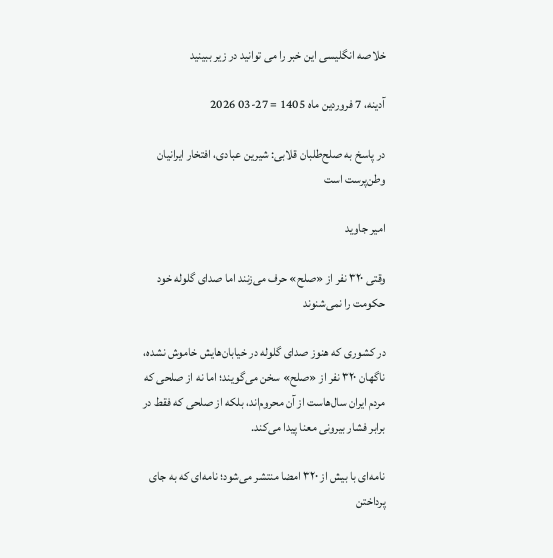خلاصه انگلیسی این خبر را می توانید در زیر ببینید

آدينه، 7 فروردین ماه 1405 = 27-03 2026

در پاسخ به صلح‌طلبان قلابی: شیرین عبادی، افتخار ایرانیان وطن‌پرست است

امیر جاوید

وقتی ۳۲۰ نفر از «صلح» حرف می‌زنند اما صدای گلوله خود حکومت را نمی‌شنوند

در کشوری که هنوز صدای گلوله در خیابان‌هایش خاموش نشده، ناگهان ۳۲۰ نفر از «صلح» سخن می‌گویند؛ اما نه از صلحی که مردم ایران سال‌هاست از آن محروم‌اند، بلکه از صلحی که فقط در برابر فشار بیرونی معنا پیدا می‌کند.

نامه‌ای با بیش از ۳۲۰ امضا منتشر می‌شود؛ نامه‌ای که به جای پرداختن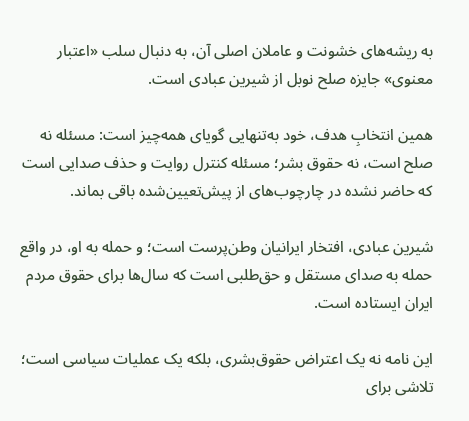به ریشه‌های خشونت و عاملان اصلی آن، به دنبال سلب «اعتبار معنوی» جایزه صلح نوبل از شیرین عبادی است.

همین انتخابِ هدف، خود به‌تنهایی گویای همه‌چیز است: مسئله نه صلح است، نه حقوق بشر؛ مسئله کنترل روایت و حذف صدایی است که حاضر نشده در چارچوب‌های از پیش‌تعیین‌شده باقی بماند.

شیرین عبادی، افتخار ایرانیان وطن‌پرست است؛ و حمله به او، در واقع حمله به صدای مستقل و حق‌طلبی است که سال‌ها برای حقوق مردم ایران ایستاده است.

این نامه نه یک اعتراض حقوق‌بشری، بلکه یک عملیات سیاسی است؛ تلاشی برای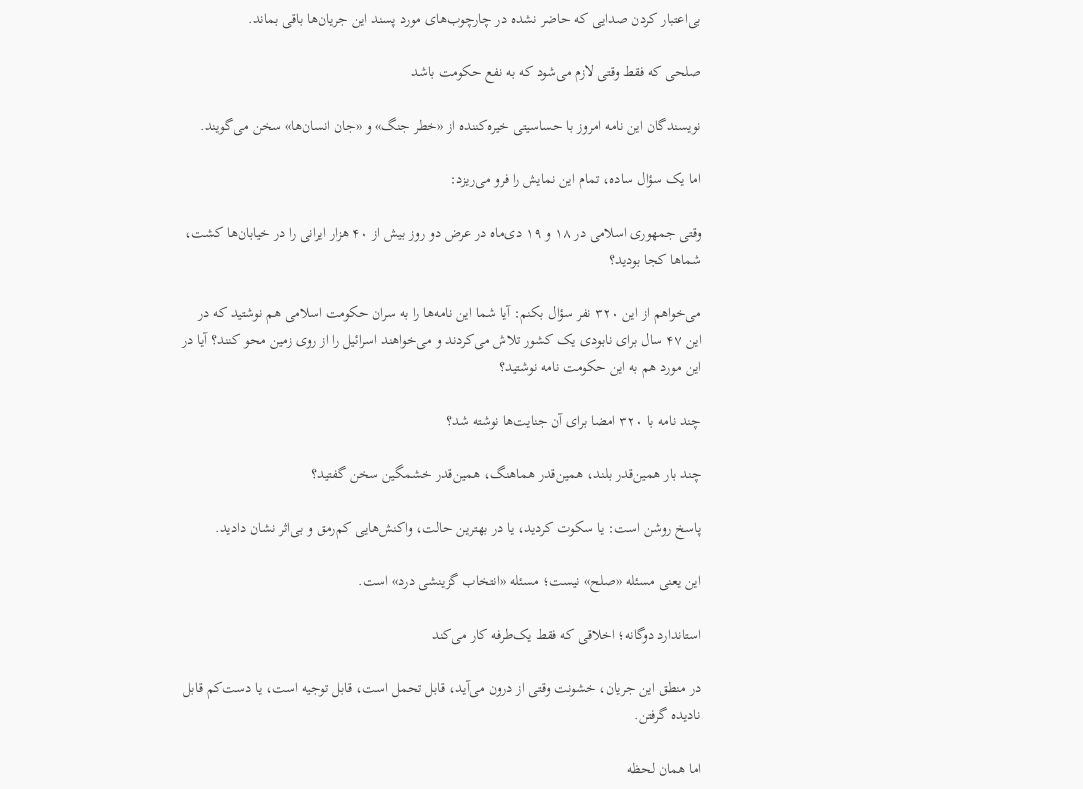بی‌اعتبار کردن صدایی که حاضر نشده در چارچوب‌های مورد پسند این جریان‌ها باقی بماند.

صلحی که فقط وقتی لازم می‌شود که به نفع حکومت باشد

نویسندگان این نامه امروز با حساسیتی خیره‌کننده از «خطر جنگ» و «جان انسان‌ها» سخن می‌گویند.

اما یک سؤال ساده، تمام این نمایش را فرو می‌ریزد:

وقتی جمهوری اسلامی در ۱۸ و ۱۹ دی‌ماه در عرض دو روز بیش از ۴۰ هزار ایرانی را در خیابان‌ها کشت، شماها کجا بودید؟

می‌خواهم از این ۳۲۰ نفر سؤال بکنم: آیا شما این نامه‌ها را به سران حکومت اسلامی هم نوشتید که در این ۴۷ سال برای نابودی یک کشور تلاش می‌کردند و می‌خواهند اسرائیل را از روی زمین محو کنند؟ آیا در این مورد هم به این حکومت نامه نوشتید؟

چند نامه با ۳۲۰ امضا برای آن جنایت‌ها نوشته شد؟

چند بار همین‌قدر بلند، همین‌قدر هماهنگ، همین‌قدر خشمگین سخن گفتید؟

پاسخ روشن است: یا سکوت کردید، یا در بهترین حالت، واکنش‌هایی کم‌رمق و بی‌اثر نشان دادید.

این یعنی مسئله «صلح» نیست؛ مسئله «انتخاب گزینشی درد» است.

استاندارد دوگانه؛ اخلاقی که فقط یک‌طرفه کار می‌کند

در منطق این جریان، خشونت وقتی از درون می‌آید، قابل تحمل است، قابل توجیه است، یا دست‌کم قابل نادیده گرفتن.

اما همان لحظه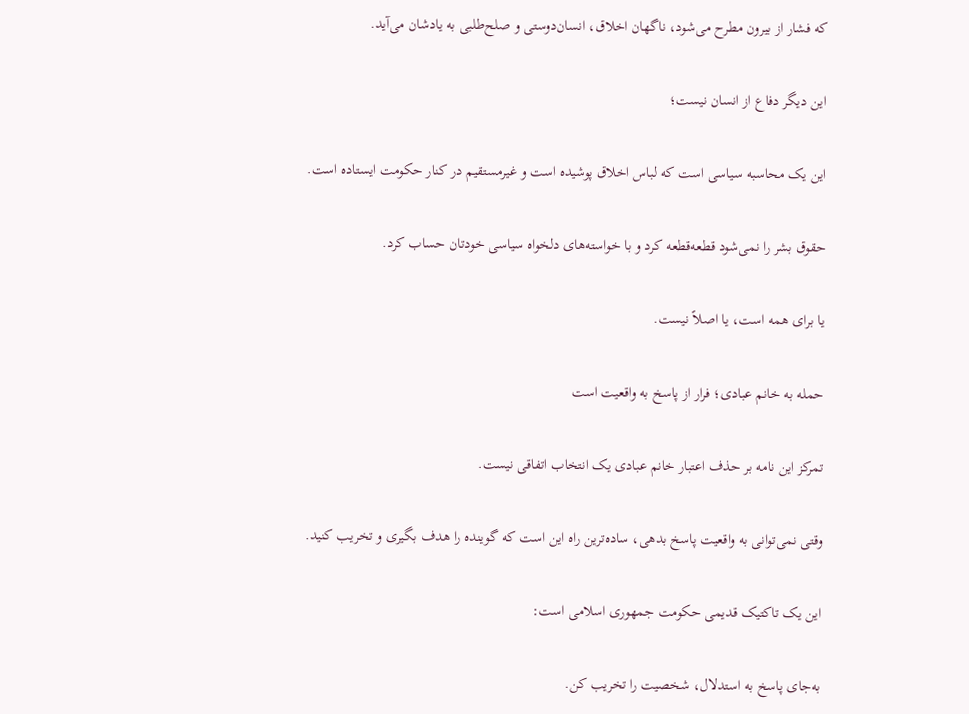که فشار از بیرون مطرح می‌شود، ناگهان اخلاق، انسان‌دوستی و صلح‌طلبی به یادشان می‌آید.

این دیگر دفاع از انسان نیست؛

این یک محاسبه سیاسی است که لباس اخلاق پوشیده است و غیرمستقیم در کنار حکومت ایستاده است.

حقوق بشر را نمی‌شود قطعه‌قطعه کرد و با خواسته‌های دلخواه سیاسی خودتان حساب کرد.

یا برای همه است، یا اصلاً نیست.

حمله به خانم عبادی؛ فرار از پاسخ به واقعیت است

تمرکز این نامه بر حذف اعتبار خانم عبادی یک انتخاب اتفاقی نیست.

وقتی نمی‌توانی به واقعیت پاسخ بدهی، ساده‌ترین راه این است که گوینده را هدف بگیری و تخریب کنید.

این یک تاکتیک قدیمی حکومت جمهوری اسلامی است:

به‌جای پاسخ به استدلال، شخصیت را تخریب کن.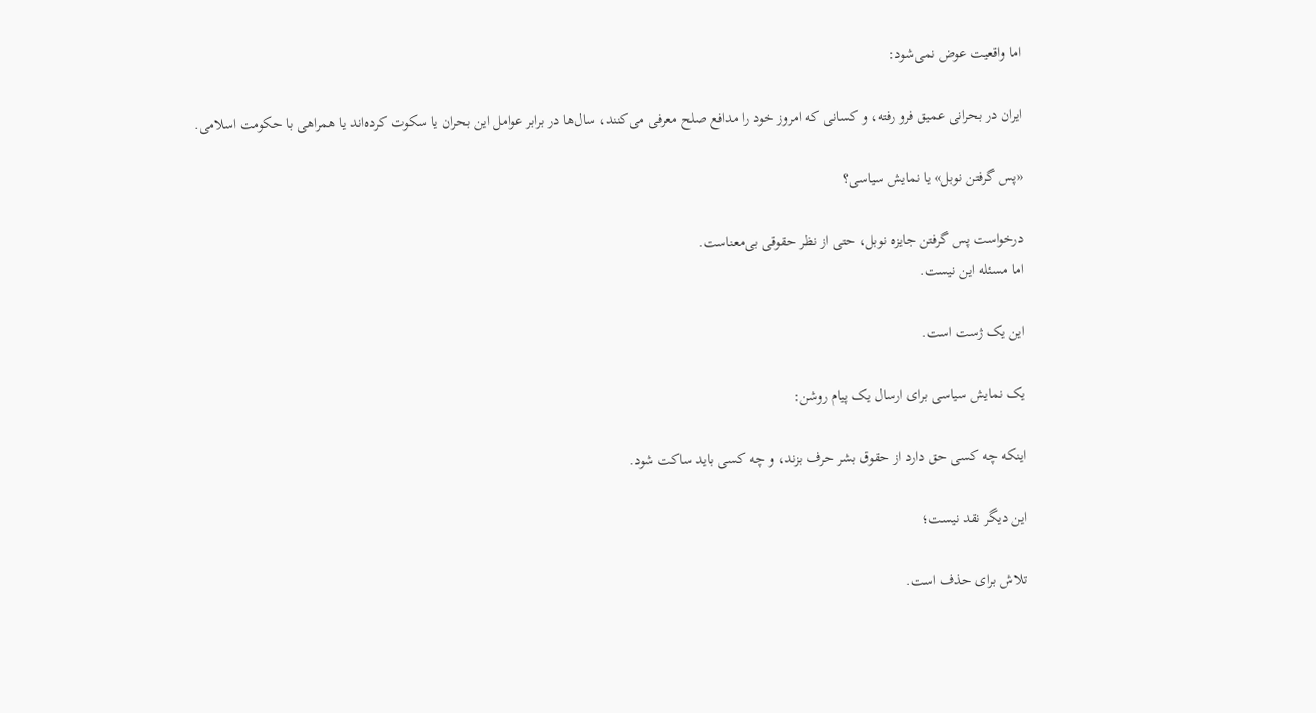اما واقعیت عوض نمی‌شود:

ایران در بحرانی عمیق فرو رفته، و کسانی که امروز خود را مدافع صلح معرفی می‌کنند، سال‌ها در برابر عوامل این بحران یا سکوت کرده‌اند یا همراهی با حکومت اسلامی.

«پس گرفتن نوبل» یا نمایش سیاسی؟

درخواست پس گرفتن جایزه نوبل، حتی از نظر حقوقی بی‌معناست.
اما مسئله این نیست.

این یک ژست است.

یک نمایش سیاسی برای ارسال یک پیام روشن:

اینکه چه کسی حق دارد از حقوق بشر حرف بزند، و چه کسی باید ساکت شود.

این دیگر نقد نیست؛

تلاش برای حذف است.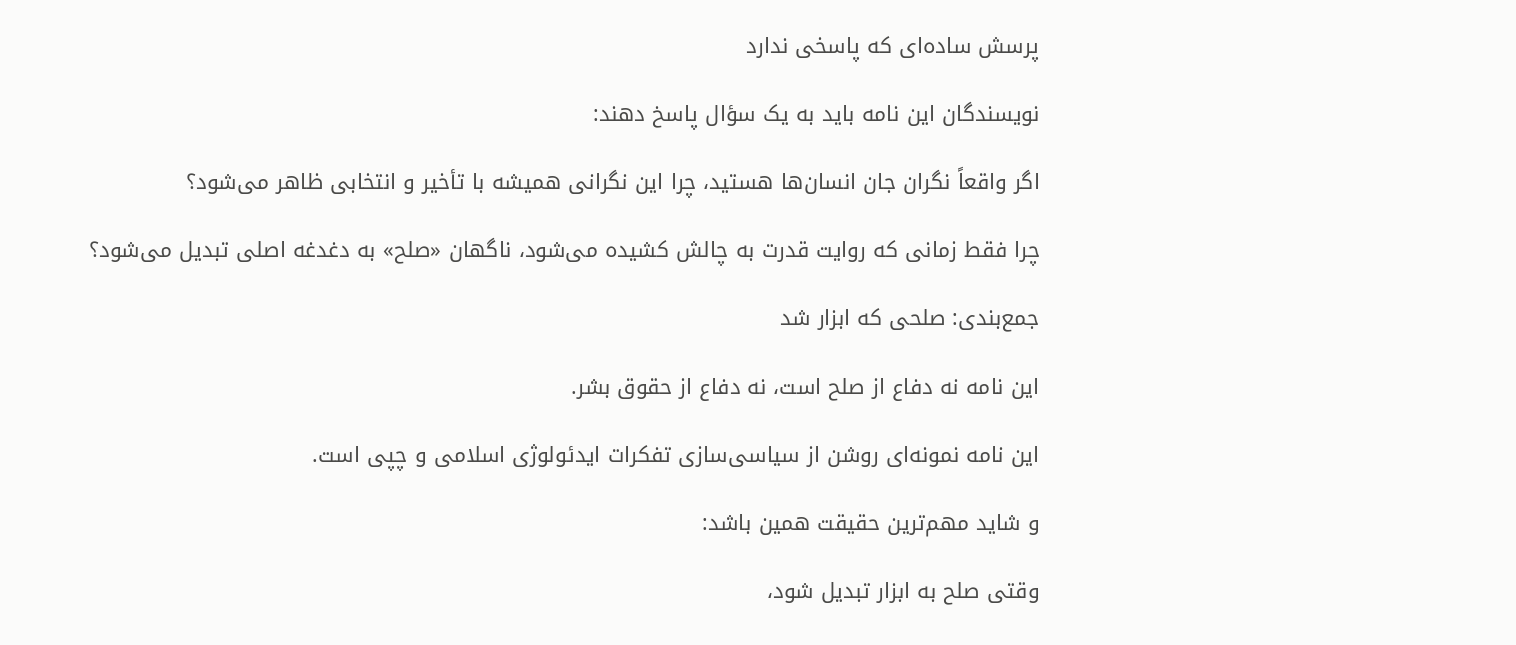پرسش ساده‌ای که پاسخی ندارد

نویسندگان این نامه باید به یک سؤال پاسخ دهند:

اگر واقعاً نگران جان انسان‌ها هستید، چرا این نگرانی همیشه با تأخیر و انتخابی ظاهر می‌شود؟

چرا فقط زمانی که روایت قدرت به چالش کشیده می‌شود، ناگهان «صلح» به دغدغه اصلی تبدیل می‌شود؟

جمع‌بندی: صلحی که ابزار شد

این نامه نه دفاع از صلح است، نه دفاع از حقوق بشر.

این نامه نمونه‌ای روشن از سیاسی‌سازی تفکرات ایدئولوژی اسلامی و چپی است.

و شاید مهم‌ترین حقیقت همین باشد:

وقتی صلح به ابزار تبدیل شود،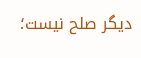دیگر صلح نیست؛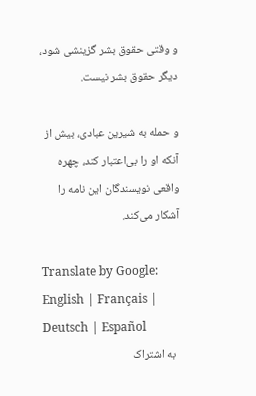و وقتی حقوق بشر گزینشی شود، دیگر حقوق بشر نیست.

و حمله به شیرین عبادی، بیش از آنکه او را بی‌اعتبار کند، چهره واقعی نویسندگان این نامه را آشکار می‌کند.

Translate by Google: English | Français | Deutsch | Español
  به اشتراک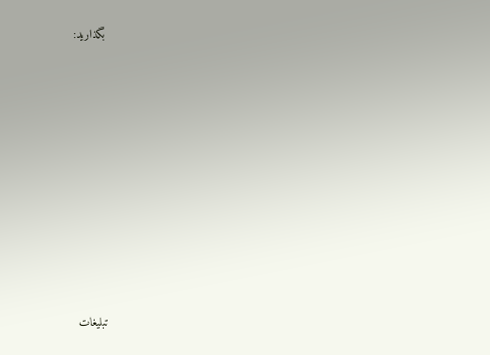بگذارید:









تبلیغات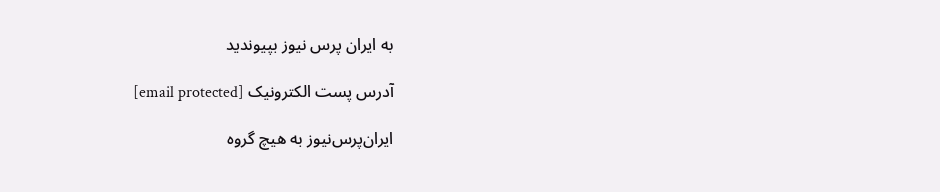به ایران پرس نیوز بپیوندید

آدرس پست الکترونيک [email protected]

ایران‌پرس‌نیوز به هیچ گروه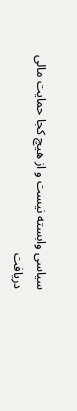سیاسی وابسته نیست و از هیچ کجا حمایت مالی دریافت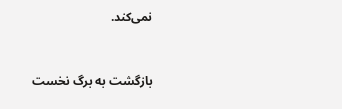نمی‌کند.



بازگشت به برگ نخست